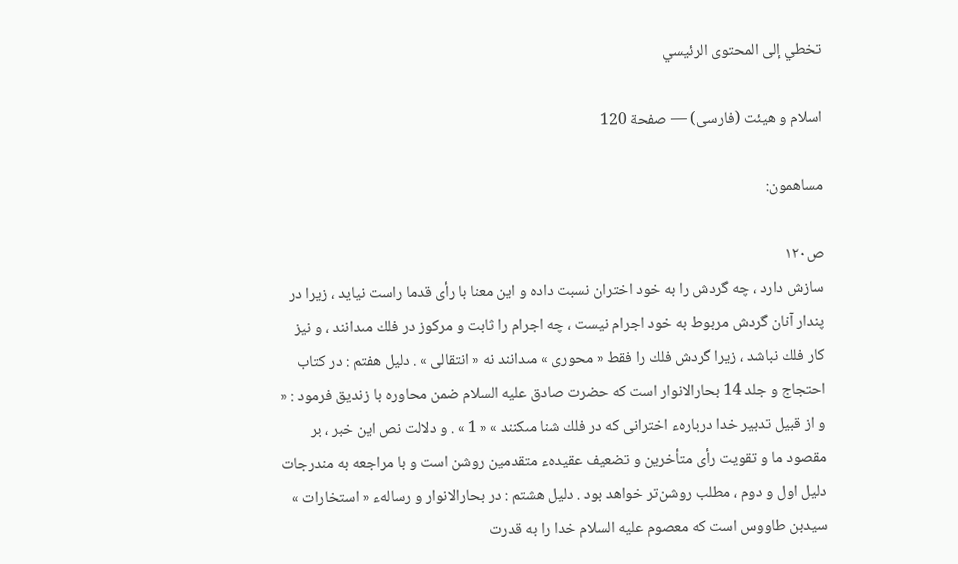تخطي إلى المحتوى الرئيسي

اسلام و هيئت (فارسى) — صفحة 120

مساهمون:

ص١٢٠
سازش دارد ، چه گردش را به خود اختران نسبت داده و اين معنا با رأى قدما راست نيايد ، زيرا در پندار آنان گردش مربوط به خود اجرام نيست ، چه اجرام را ثابت و مركوز در فلك مىدانند ، و نيز كار فلك نباشد ، زيرا گردش فلك را فقط « محورى » مىدانند نه « انتقالى » . دليل هفتم : در كتاب احتجاج و جلد 14 بحارالانوار است كه حضرت صادق عليه السلام ضمن محاوره با زنديق فرمود : « و از قبيل تدبير خدا دربارهء اخترانى كه در فلك شنا مىكنند » « 1 » . و دلالت نص اين خبر ، بر مقصود ما و تقويت رأى متأخرين و تضعيف عقيدهء متقدمين روشن است و با مراجعه به مندرجات دليل اول و دوم ، مطلب روشن‌تر خواهد بود . دليل هشتم : در بحارالانوار و رسالهء « استخارات » سيدبن طاووس است كه معصوم عليه السلام خدا را به قدرت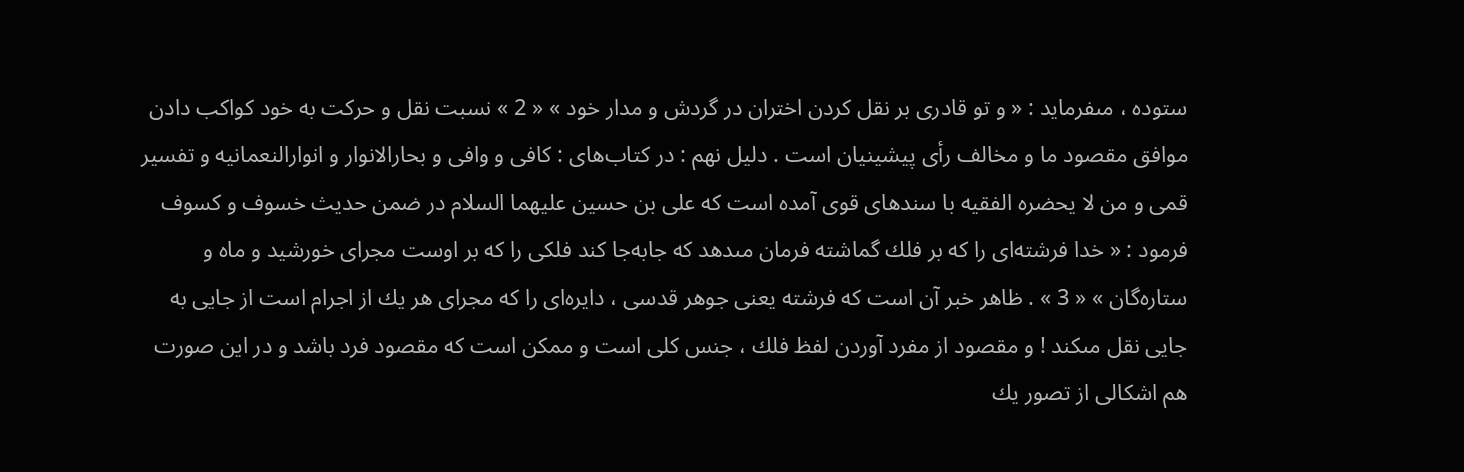ستوده ، مىفرمايد : « و تو قادرى بر نقل كردن اختران در گردش و مدار خود » « 2 » نسبت نقل و حركت به خود كواكب دادن موافق مقصود ما و مخالف رأى پيشينيان است . دليل نهم : در كتاب‌هاى : كافى و وافى و بحارالانوار و انوارالنعمانيه و تفسير قمى و من لا يحضره الفقيه با سندهاى قوى آمده است كه على بن حسين عليهما السلام در ضمن حديث خسوف و كسوف فرمود : « خدا فرشته‌اى را كه بر فلك گماشته فرمان مىدهد كه جابه‌جا كند فلكى را كه بر اوست مجراى خورشيد و ماه و ستاره‌گان » « 3 » . ظاهر خبر آن است كه فرشته يعنى جوهر قدسى ، دايره‌اى را كه مجراى هر يك از اجرام است از جايى به جايى نقل مىكند ! و مقصود از مفرد آوردن لفظ فلك ، جنس كلى است و ممكن است كه مقصود فرد باشد و در اين صورت هم اشكالى از تصور يك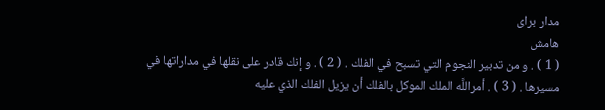مدار براى
هامش
( 1 ) . و من تدبير النجوم التي تسبح في الفلك . ( 2 ) . و إنك قادر على نقلها في مداراتها في مسيرها . ( 3 ) . أمراللَّه الملك الموكل بالفلك أن يزيل الفلك الذي عليه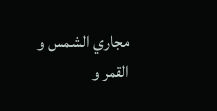مجاري الشمس و القمر و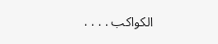الكواكب . . . .